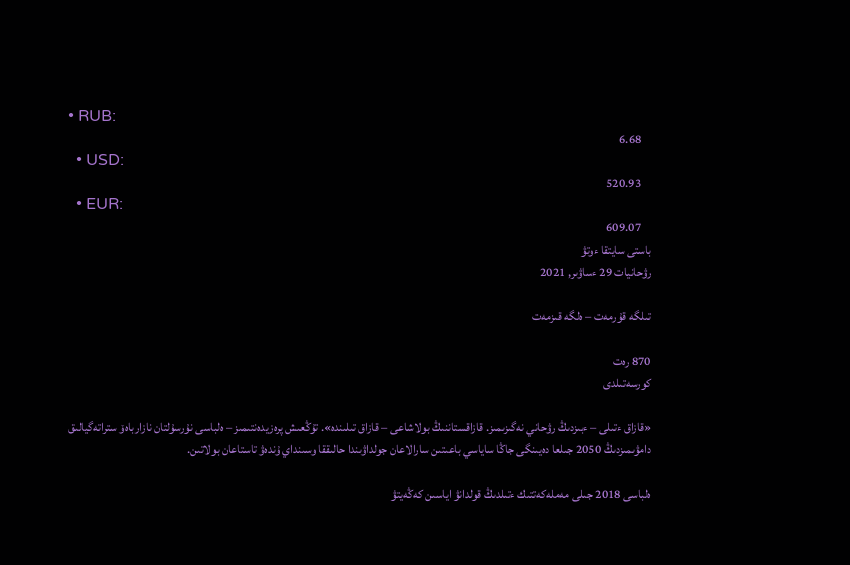• RUB:
    6.68
  • USD:
    520.93
  • EUR:
    609.07
باستى سايتقا ءوتۋ
رۋحانيات 29 ءساۋىر, 2021

تىلگە قۇرمەت – ەلگە قىزمەت

870 رەت
كورسەتىلدى

«قازاق ءتىلى – ءبىزدىڭ رۋحاني نەگىزىمىز. قازاقستاننىڭ بولاشاعى – قازاق تىلىندە». تۇڭعىش پرەزيدەنتىمىز – ەلباسى نۇرسۇلتان نازارباەۆ ستراتەگيالىق دامۋىمىزدىڭ 2050 جىلعا دەيىنگى جاڭا ساياسي باعىتىن سارالاعان جولداۋىندا حالىققا وسىنداي ۇندەۋ تاستاعان بولاتىن.

ەلباسى 2018 جىلى مەملەكەتتىك ءتىلدىڭ قولدانۋ اياسىن كەڭەيتۋ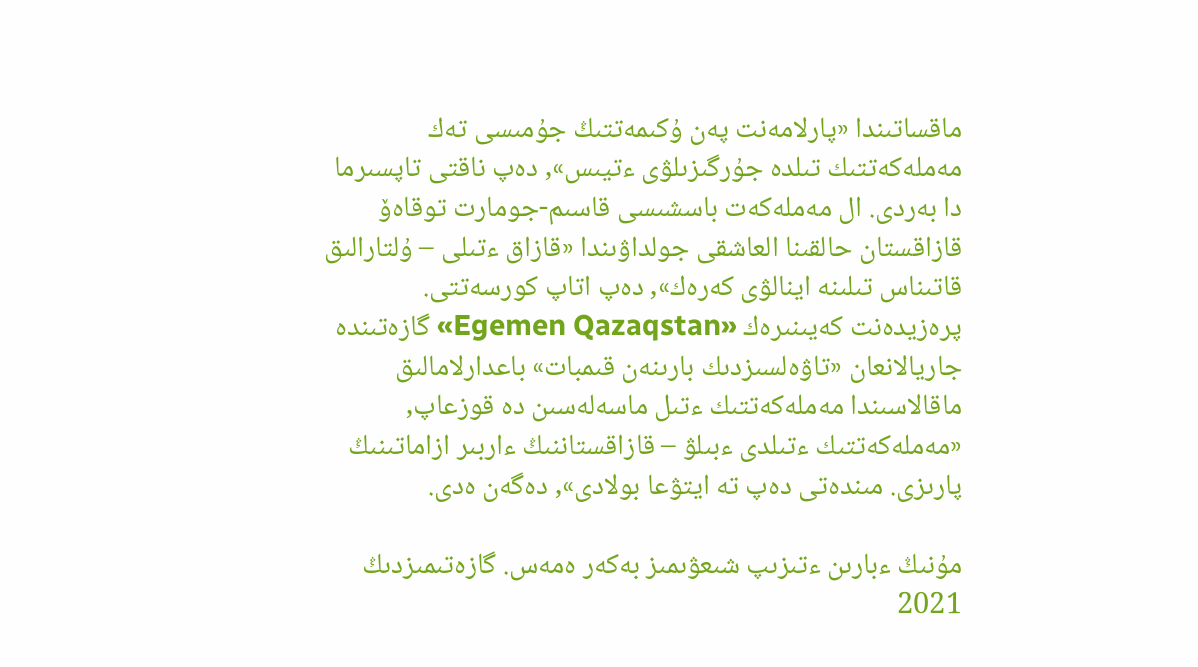ماقساتىندا «پارلامەنت پەن ۇكىمەتتىڭ جۇمىسى تەك مەملەكەتتىك تىلدە جۇرگىزىلۋى ءتيىس», دەپ ناقتى تاپسىرما دا بەردى. ال مەملەكەت باسشىسى قاسىم-جومارت توقاەۆ قازاقستان حالقىنا العاشقى جولداۋىندا «قازاق ءتىلى – ۇلتارالىق قاتىناس تىلىنە اينالۋى كەرەك», دەپ اتاپ كورسەتتى. پرەزيدەنت كەيىنىرەك «Egemen Qazaqstan» گازەتىندە جاريالانعان «تاۋەلسىزدىك بارىنەن قىمبات» باعدارلامالىق ماقالاسىندا مەملەكەتتىك ءتىل ماسەلەسىن دە قوزعاپ, «مەملەكەتتىك ءتىلدى ءبىلۋ – قازاقستاننىڭ ءاربىر ازاماتىنىڭ پارىزى. مىندەتى دەپ تە ايتۋعا بولادى», دەگەن ەدى.

مۇنىڭ ءبارىن ءتىزىپ شىعۋىمىز بەكەر ەمەس. گازەتىمىزدىڭ 2021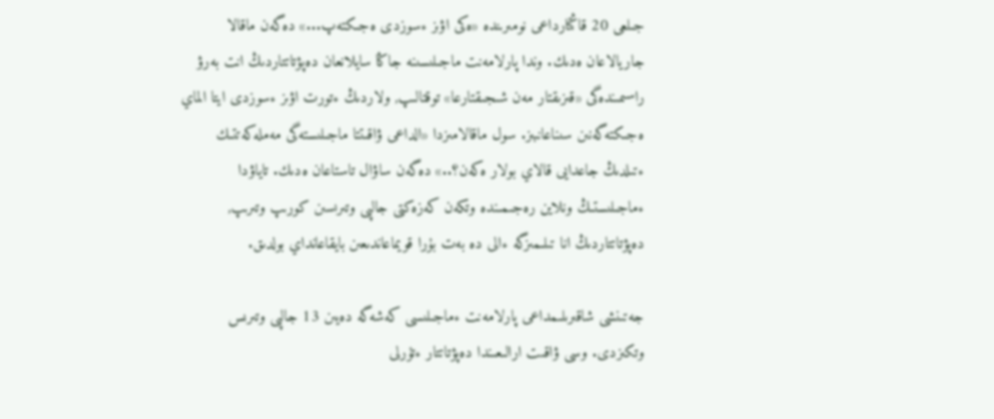جىلعى 20 قاڭتارداعى نومىرىندە «ەكى اۋىز ءسوزدى ەجىكتەپ...» دەگەن ماقالا جاريالاعان ەدىك. وندا پارلامەنت ماجىلىسىنە جاڭا سايلانعان دەپۋتاتتاردىڭ انت بەرۋ راسىمىندەگى «قىزىقتار مەن شىجىقتارعا» توقتالىپ, ولاردىڭ ءتورت اۋىز ءسوزدى ايتا الماي ەجىكتەگەنىن سىناعانبىز. سول ماقالامىزدا «الداعى ۋاقىتتا ماجىلىستەگى مەملەكەتتىك ءتىلدىڭ جاعدايى قالاي بولار ەكەن؟..» دەگەن ساۋال تاستاعان ەدىك. تاياۋدا ءماجىلىستىڭ ونلاين رەجىمىندە وتكەن كەزەكتى جالپى وتىرىسىن كورىپ وتىرىپ, دەپۋتاتتاردىڭ انا تىلىمىزگە ءالى دە بەت بۇرا قويماعاندىعىن بايقاعانداي بولدىق.

جەتىنشى شاقىرىلىمداعى پارلامەنت ءماجىلىسى كەشەگە دەيىن 13 جالپى وتىرىس وتكىزدى. وسى ۋاقىت ارالىعىندا دەپۋتاتتار ءتۇرلى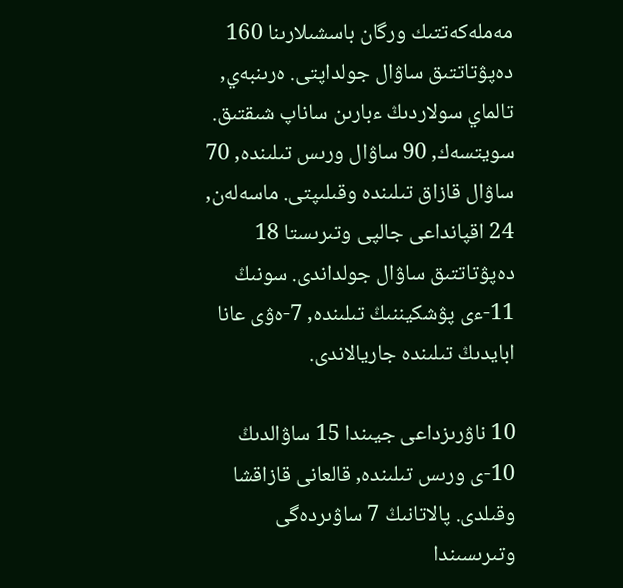مەملەكەتتىك ورگان باسشىلارىنا 160 دەپۋتاتتىق ساۋال جولداپتى. ەرىنبەي, تالماي سولاردىڭ ءبارىن ساناپ شىقتىق. سويتسەك, 90 ساۋال ورىس تىلىندە, 70 ساۋال قازاق تىلىندە وقىلىپتى. ماسەلەن, 24 اقپانداعى جالپى وتىرىستا 18 دەپۋتاتتىق ساۋال جولداندى. سونىڭ 11-ءى پۋشكيننىڭ تىلىندە, 7-ەۋى عانا ابايدىڭ تىلىندە جاريالاندى.

10 ناۋرىزداعى جيىندا 15 ساۋالدىڭ 10-ى ورىس تىلىندە, قالعانى قازاقشا وقىلدى. پالاتانىڭ 7 ساۋىردەگى وتىرىسىندا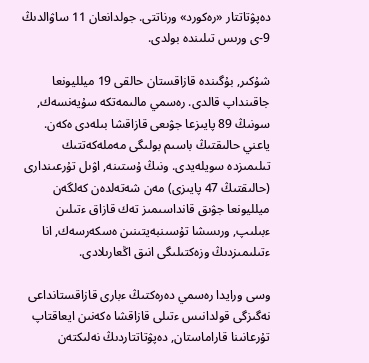دەپۋتاتتار «رەكورد» ورناتتى. جولدانعان 11 ساۋالدىڭ 9-ى ورىس تىلىندە بولدى.

شۇكىر, بۇگىندە قازاقستان حالقى 19 ميلليونعا جاقىنداپ قالدى. رەسمي مالىمەتكە سۇيەنسەك, سونىڭ 89 پايىزعا جۋىعى قازاقشا بىلەدى ەكەن. ياعني حالىقتىڭ باسىم بولىگى مەملەكەتتىك تىلىمىزدە سويلەيدى. ونىڭ ۇستىنە, اۋىل تۇرعىندارى (حالىقتىڭ 47 پايىزى) مەن شەتەلدەن كەلگەن ميلليونعا جۋىق قانداسىمىز تەك قازاق ءتىلىن ءبىلىپ, ورىسشا تۇسىنبەيتىنىن ەسكەرسەك, انا ءتىلىمىزدىڭ وزەكتىلىگى انىق اڭعارىلادى.

وسى ورايدا رەسمي دەرەكتىڭ ءبارى قازاقستانداعى نەگىزگى قولدانىس ءتىلى قازاقشا ەكەنىن ايعاقتاپ تۇرعانىنا قاراماستان, دەپۋتاتتاردىڭ نەلىكتەن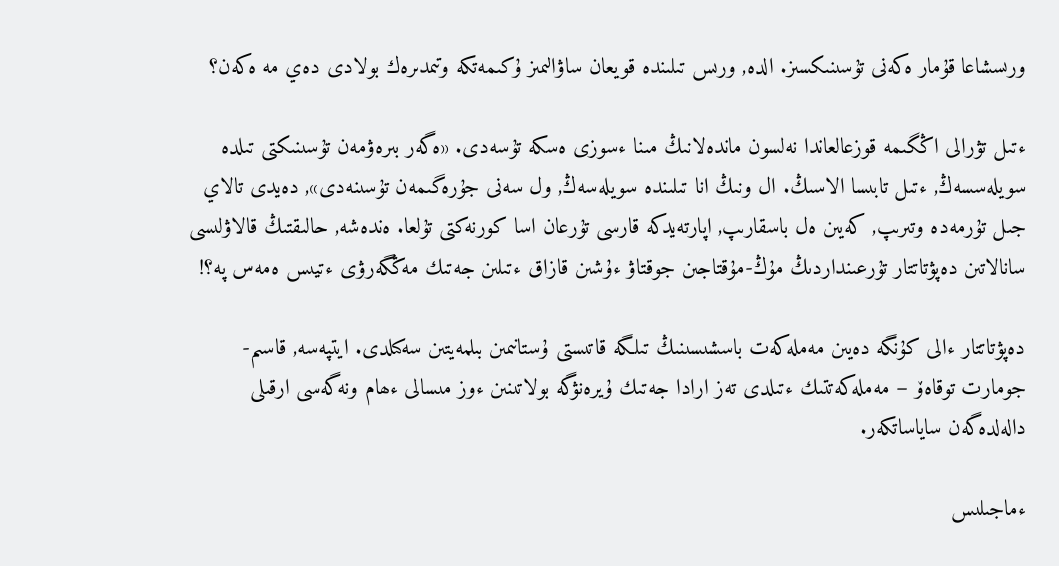ورىسشاعا قۇمار ەكەنى تۇسىنىكسىز. الدە, ورىس تىلىندە قويعان ساۋالىمىز ۇكىمەتكە وتىمدىرەك بولادى دەي مە ەكەن؟

ءتىل تۋرالى اڭگىمە قوزعالعاندا نەلسون ماندەلانىڭ مىنا ءسوزى ەسكە تۇسەدى. «ەگەر بىرەۋمەن تۇسىنىكتى تىلدە سويلەسسەڭ, ءتىل تابىسا الاسىڭ. ال ونىڭ انا تىلىندە سويلەسەڭ, ول سەنى جۇرەگىمەن تۇسىنەدى», دەيدى تالاي جىل تۇرمەدە وتىرىپ, كەيىن ەل باسقارىپ, اپارتەيدكە قارسى تۇرعان اسا كورنەكتى تۇلعا. ەندەشە, حالىقتىڭ قالاۋلىسى سانالاتىن دەپۋتاتتار تۇرعىنداردىڭ مۇڭ-مۇقتاجىن جوقتاۋ ءۇشىن قازاق ءتىلىن جەتىك مەڭگەرۋى ءتيىس ەمەس پە؟!

دەپۋتاتتار ءالى كۇنگە دەيىن مەملەكەت باسشىسىنىڭ تىلگە قاتىستى ۇستانىمىن بىلمەيتىن سەكىلدى. ايتپەسە, قاسىم-جومارت توقاەۆ – مەملەكەتتىك ءتىلدى تەز ارادا جەتىك ۇيرەنۋگە بولاتىنىن ءوز مىسالى ءھام ونەگەسى ارقىلى دالەلدەگەن ساياساتكەر.

ءماجىلىس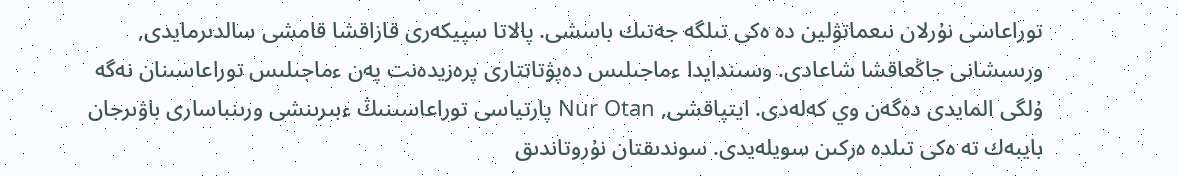توراعاسى نۇرلان نىعماتۋلين دە ەكى تىلگە جەتىك باسشى. پالاتا سپيكەرى قازاقشا قامشى سالدىرمايدى, ورىسشانى جاڭعاقشا شاعادى. وسىندايدا ءماجىلىس دەپۋتاتتارى پرەزيدەنت پەن ءماجىلىس توراعاسىنان نەگە ۇلگى المايدى دەگەن وي كەلەدى. ايتپاقشى, Nur Otan پارتياسى توراعاسىنىڭ ءبىرىنشى ورىنباسارى باۋىرجان بايبەك تە ەكى تىلدە ەركىن سويلەيدى. سوندىقتان نۇروتاندىق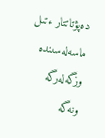دەپۋتاتتار ءتىل ماسەلەسىندە وزگەلەرگە ونەگە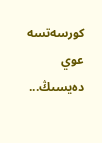كورسەتسە عوي دەيسىڭ...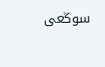سوڭعى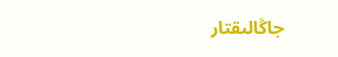جاڭالىقتار